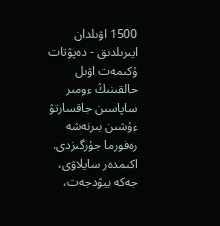1500 اۋىلدان ايىرىلدىق - دەپۋتات
ۇكىمەت اۋىل حالقىنىڭ ءومىر ساپاسىن جاقسارتۋ ءۇشىن بىرنەشە رەفورما جۇرگىزدى. اكىمدەر سايلاۋى، جەكە بيۋدجەت،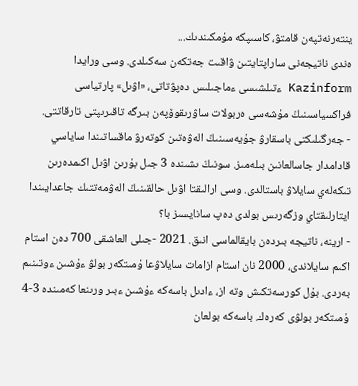ينتەرنەتپەن قامتۋ، كاسىپكە مۇمكىندىك...
ەندى ناتيجەنى ساراپتايتىن ۋاقىت جەتكەن سەكىلدى. وسى ورايدا Kazinform ءتىلشىسى ءماجىلىس دەپۋتاتى، «اۋىل» پارتياسى فراكسياسىنىڭ مۇشەسى ەربولات ساۋرىقوۆپەن بىرگە تاقىرىپتى تارقاتتى.
- جەرگىلىكتى باسقارۋ جۇيەسىنىڭ الەۋەتىن كوتەرۋ ماقساتىندا ساياسي قادامدار جاسالعانىن بىلەمىز. سونىڭ ىشىندە 3 جىل بۇرىن اۋىل اكىمدەرىن تىكەلەي سايلاۋ باستالدى. وسى ارالىقتا اۋىل حالقىنىڭ الەۋمەتتىك جاعدايىندا ايتارلىقتاي وزگەرىس بولدى دەپ سانايسىز با؟
- ارينە، ناتيجە بىردەن بايقالماسى انىق. 2021 -جىلى العاشقى 700 دەن استام اكىم سايلاندى، 2000 نان استام ازامات سايلاۋعا ۇمىتكەر بولۋ ءۇشىن ءوتىنىم بەردى. بۇل كورسەتكىش وتە از، ءادىل باسەكە ءۇشىن ءبىر ورىنعا كەمىندە 3-4 ۇمىتكەر بولۋى كەرەك. باسەكە بولعان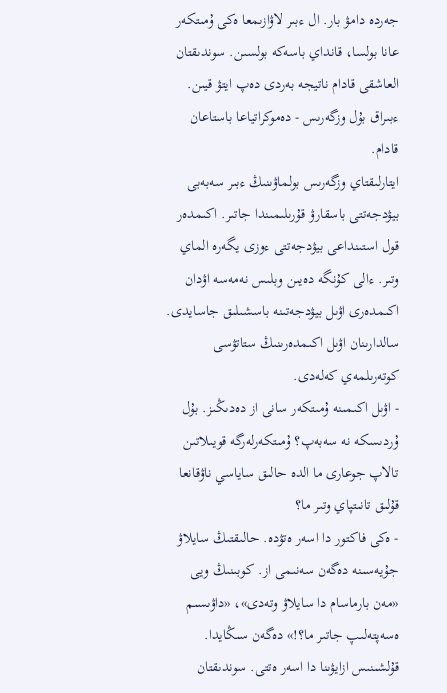جەردە دامۋ بار. ال ءبىر لاۋازىمعا ەكى ۇمىتكەر عانا بولسا، قانداي باسەكە بولسىن. سوندىقتان العاشقى قادام ناتيجە بەردى دەپ ايتۋ قيىن. ءبىراق بۇل وزگەرىس - دەموكراتياعا باستاعان قادام.
ايتارلىقتاي وزگەرىس بولماۋىنىڭ ءبىر سەبەبى بيۋدجەتتى باسقارۋ قۇرىلىمىندا جاتىر. اكىمدەر قول استىنداعى بيۋدجەتتى ءوزى يگەرە الماي وتىر. ءالى كۇنگە دەيىن وبلىس نەمەسە اۋدان اكىمدەرى اۋىل بيۋدجەتىنە باسشىلىق جاسايدى. سالدارىنان اۋىل اكىمدەرىنىڭ ستاتۋسى كوتەرىلمەي كەلەدى.
- اۋىل اكىمىنە ۇمىتكەر سانى از دەدىڭىز. بۇل ۇردىسكە نە سەبەپ؟ ۇمىتكەرلەرگە قويىلاتىن تالاپ جوعارى ما الدە حالىق ساياسي ناۋقانعا قۇلىق تانىتپاي وتىر ما؟
- ەكى فاكتور دا اسەر ەتۋدە. حالىقتىڭ سايلاۋ جۇيەسىنە دەگەن سەنىمى از. كوبىنىڭ ويى «مەن بارماسام دا سايلاۋ وتەدى»، «داۋىسىم ەسەپتەلىپ جاتىر ما؟!» دەگەن سىڭايدا. قۇلشىنىس ازايۋىنا دا اسەر ەتتى. سوندىقتان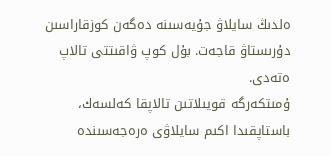ەلدىڭ سايلاۋ جۇيەسىنە دەگەن كوزقاراسىن دۇرىستاۋ قاجەت. بۇل كوپ ۋاقىتتى تالاپ ەتەدى.
ۇمىتكەرگە قويىلاتىن تالاپقا كەلسەك، باستاپقىدا اكىم سايلاۋى ەرەجەسىندە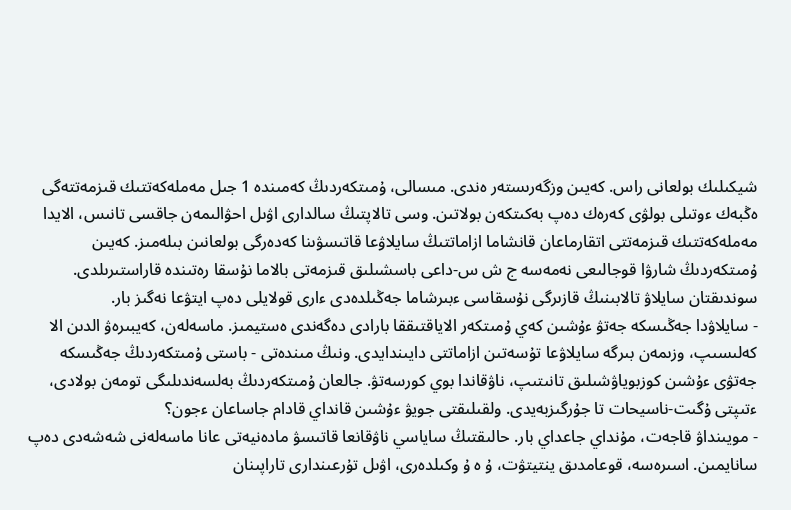شيكىلىك بولعانى راس. كەيىن وزگەرىستەر ەندى. مىسالى، ۇمىتكەردىڭ كەمىندە 1 جىل مەملەكەتتىك قىزمەتتەگى ەڭبەك ءوتىلى بولۋى كەرەك دەپ بەكىتكەن بولاتىن. وسى تالاپتىڭ سالدارى اۋىل احۋالىمەن جاقسى تانىس، الايدا مەملەكەتتىك قىزمەتتى اتقارماعان قانشاما ازاماتتىڭ سايلاۋعا قاتىسۋىنا كەدەرگى بولعانىن بىلەمىز. كەيىن ۇمىتكەردىڭ شارۋا قوجالىعى نەمەسە ج ش س-داعى باسشىلىق قىزمەتى بالاما نۇسقا رەتىندە قاراستىرىلدى. سوندىقتان سايلاۋ تالابىنىڭ قازىرگى نۇسقاسى ءبىرشاما جەڭىلدەدى ءارى قولايلى دەپ ايتۋعا نەگىز بار.
- سايلاۋدا جەڭىسكە جەتۋ ءۇشىن كەي ۇمىتكەر الاياقتىققا بارادى دەگەندى ەستيمىز. ماسەلەن، كەيبىرەۋ الدىن الا كەلىسىپ، وزىمەن بىرگە سايلاۋعا تۇسەتىن ازاماتتى دايىندايدى. ونىڭ مىندەتى - باستى ۇمىتكەردىڭ جەڭىسكە جەتۋى ءۇشىن كوزبوياۋشىلىق تانىتىپ، ناۋقاندا بوي كورسەتۋ. جالعان ۇمىتكەردىڭ بەلسەندىلىگى تومەن بولادى، ءتىپتى ۇگىت-ناسيحات تا جۇرگىزبەيدى. ولقىلىقتى جويۋ ءۇشىن قانداي قادام جاساعان ءجون؟
- مويىنداۋ قاجەت، مۇنداي جاعداي بار. حالىقتىڭ ساياسي ناۋقانعا قاتىسۋ مادەنيەتى عانا ماسەلەنى شەشەدى دەپ سانايمىن. اسىرەسە، قوعامدىق ينتيتۋت، ۇ ە ۇ وكىلدەرى، اۋىل تۇرعىندارى تاراپىنان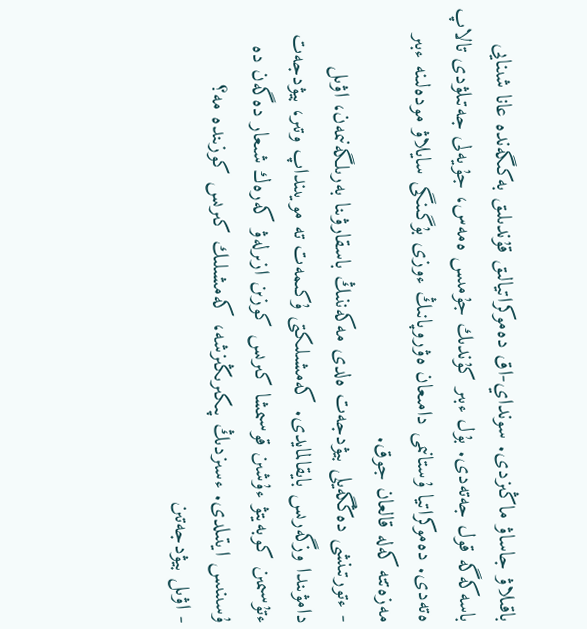باقىلاۋ جاساۋ ماڭىزدى. سونداي-اق دەموكراتيالىق قۇندىلىق بەكىگەندە عانا شىنايى باسەكەگە قول جەتەدى. بۇل ءبىر كۇندىك جۇمىس ەمەس، جۇيەلى جەتىلۋدى تالاپ ەتەدى. دەموكراتيا ۇستانىمى دامىعان ەۋروپانىڭ ءوزى بۇگىنگى سايلاۋ مودەلىنە ءبىر مەزەتتە كەلە قالعان جوق.
- ءتورتىنشى دەڭگەيلى بيۋدجەت ەلدى مەكەننىڭ باسقارۋىنا بەرىلگەنىمەن، اۋىل دامۋىندا وزگەرىس بايقالمايدى. كەمشىلىكتى ۇكىمەت تە مويىنداپ وتىر، بيۋدجەت ءتۇسىمىن كوبەيتۋ ءۇشىن قوسىمشا كىرىس كوزىن ازىرلەۋ كەرەك شىعار دەگەن دە ۇسىنىس ايتىلدى. ءسىزدىڭ پىكىرىڭىزشە، كەمشىلىك كىرىس كوزىندە مە؟
- اۋىل بيۋدجەتىن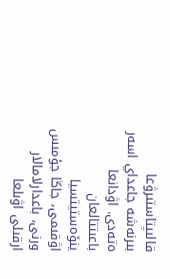قالىپتاستىرۋعا بىرنەشە جاعداي اسەر ەتەدى. اۋدانعا باعىتتالعان ينۆەستيتسيا اۋقىمى، جاڭا جۇمىس ورنى، باعدارلامالار ارقىلى اۋىلعا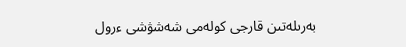بەرىلەتىن قارجى كولەمى شەشۋشى ءرول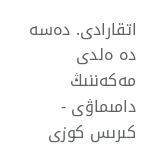اتقارادى. دەسە دە ەلدى مەكەننىڭ دامىماۋى - كىرىس كوزى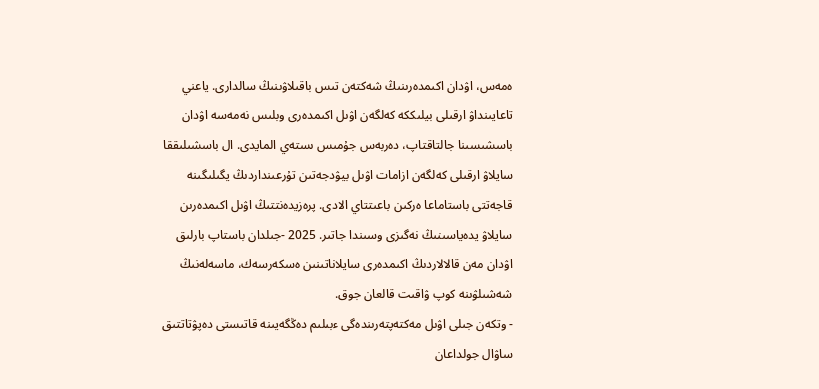ەمەس، اۋدان اكىمدەرىنىڭ شەكتەن تىس باقىلاۋىنىڭ سالدارى. ياعني تاعايىنداۋ ارقىلى بيلىككە كەلگەن اۋىل اكىمدەرى وبلىس نەمەسە اۋدان باسشىسىنا جالتاقتاپ، دەربەس جۇمىس ىستەي المايدى. ال باسشىلىققا سايلاۋ ارقىلى كەلگەن ازامات اۋىل بيۋدجەتىن تۇرعىنداردىڭ يگىلىگىنە قاجەتتى باستاماعا ەركىن باعىتتاي الادى. پرەزيدەنتتىڭ اۋىل اكىمدەرىن سايلاۋ يدەياسىنىڭ نەگىزى وسىندا جاتىر. 2025 -جىلدان باستاپ بارلىق اۋدان مەن قالالاردىڭ اكىمدەرى سايلاناتىنىن ەسكەرسەك، ماسەلەنىڭ شەشىلۋىنە كوپ ۋاقىت قالعان جوق.
- وتكەن جىلى اۋىل مەكتەپتەرىندەگى ءبىلىم دەڭگەيىنە قاتىستى دەپۋتاتتىق ساۋال جولداعان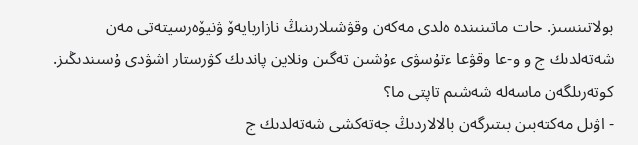بولاتىنسىز. حات ماتىنىندە ەلدى مەكەن وقۋشىلارىنىڭ نازاربايەۆ ۋنيۆەرسيتەتى مەن شەتەلدىك ج و و-عا وقۋعا ءتۇسۋى ءۇشىن تەگىن ونلاين پاندىك كۋرستار اشۋدى ۇسىندىڭىز. كوتەرىلگەن ماسەلە شەشىم تاپتى ما؟
- اۋىل مەكتەبىن بىتىرگەن بالالاردىڭ جەتەكشى شەتەلدىك ج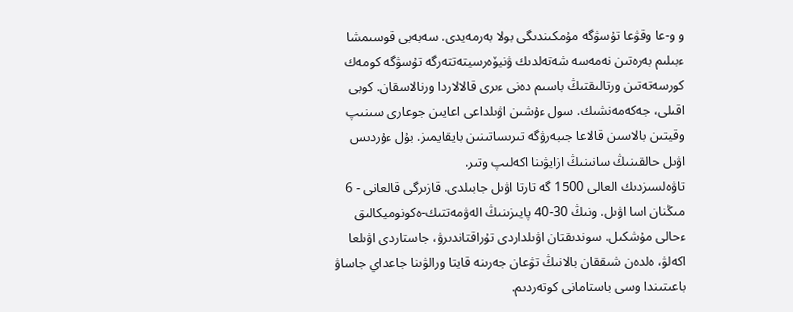و و-عا وقۋعا تۇسۋگە مۇمكىندىگى بولا بەرمەيدى. سەبەبى قوسىمشا ءبىلىم بەرەتىن نەمەسە شەتەلدىك ۋنيۆەرسيتەتتەرگە تۇسۋگە كومەك كورسەتەتىن ورتالىقتىڭ باسىم دەنى ءىرى قالالاردا ورنالاسقان. كوبى اقىلى، جەكەمەنشىك. سول ءۇشىن اۋىلداعى اعايىن جوعارى سىنىپ وقيتىن بالاسىن قالاعا جىبەرۋگە تىرىساتىنىن بايقايمىز. بۇل ءۇردىس اۋىل حالقىنىڭ سانىنىڭ ازايۋىنا اكەلىپ وتىر.
تاۋەلسىزدىك العالى 1500 گە تارتا اۋىل جابىلدى. قازىرگى قالعانى - 6 مىڭنان اسا اۋىل. ونىڭ 30-40 پايىزىنىڭ الەۋمەتتىك-ەكونوميكالىق ءحالى مۇشكىل. سوندىقتان اۋىلداردى تۇراقتاندىرۋ، جاستاردى اۋىلعا اكەلۋ، ەلدەن شىققان بالانىڭ تۋعان جەرىنە قايتا ورالۋىنا جاعداي جاساۋ باعىتىندا وسى باستامانى كوتەردىم.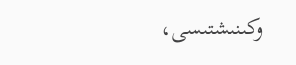وكىنىشتىسى،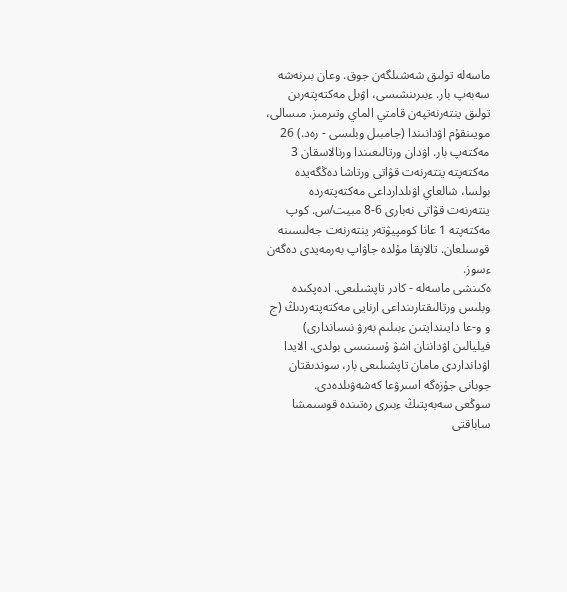ماسەلە تولىق شەشىلگەن جوق. وعان بىرنەشە سەبەپ بار. ءبىرىنشىسى، اۋىل مەكتەپتەرىن تولىق ينتەرنەتپەن قامتي الماي وتىرمىز. مىسالى، مويىنقۇم اۋدانىندا (جامبىل وبلىسى - رەد.) 26 مەكتەپ بار. اۋدان ورتالىعىندا ورنالاسقان 3 مەكتەپتە ينتەرنەت قۋاتى ورتاشا دەڭگەيدە بولسا، شالعاي اۋىلدارداعى مەكتەپتەردە ينتەرنەت قۋاتى نەبارى 6-8 مبيت/س. كوپ مەكتەپتە 1 عانا كومپيۋتەر ينتەرنەت جەلىسىنە قوسىلعان. تالاپقا مۇلدە جاۋاپ بەرمەيدى دەگەن ءسوز.
ەكىنشى ماسەلە - كادر تاپشىلىعى. ادەپكىدە وبلىس ورتالىقتارىنداعى ارنايى مەكتەپتەردىڭ (ج و و-عا دايىندايتىن ءبىلىم بەرۋ نىساندارى) فيليالىن اۋداننان اشۋ ۇسىنىسى بولدى. الايدا اۋدانداردى مامان تاپشىلىعى بار، سوندىقتان جوبانى جۇزەگە اسىرۋعا كەشەۋىلدەدى.
سوڭعى سەبەپتىڭ ءبىرى رەتىندە قوسىمشا ساباقتى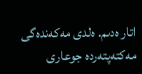اتار ەدىم. ەلدى مەكەندەگى مەكتەپتەردە جوعارى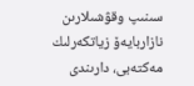سىنىپ وقۋشىلارىن نازاربايەۆ زياتكەرلىك مەكتەبى، دارىندى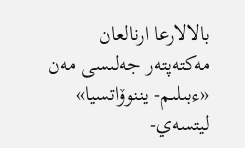بالالارعا ارنالعان مەكتەپتەر جەلىسى مەن «ءبىلىم- يننوۆاتسيا» ليتسەي-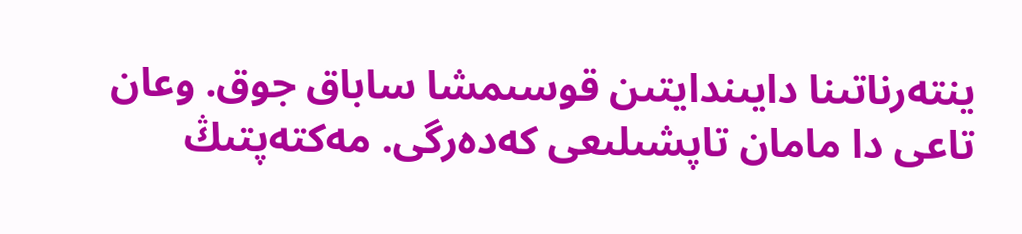ينتەرناتىنا دايىندايتىن قوسىمشا ساباق جوق. وعان تاعى دا مامان تاپشىلىعى كەدەرگى. مەكتەپتىڭ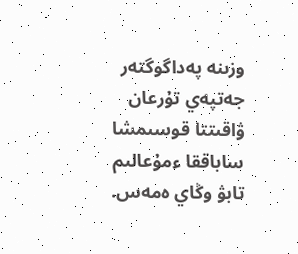وزىنە پەداگوگتەر جەتپەي تۇرعان ۋاقىتتا قوسىمشا ساباققا ءمۇعالىم تابۋ وڭاي ەمەس.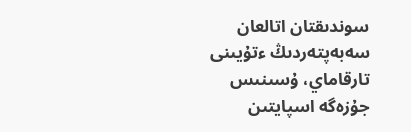سوندىقتان اتالعان سەبەپتەردىڭ ءتۇيىنى تارقاماي، ۇسىنىس جۇزەگە اسپايتىن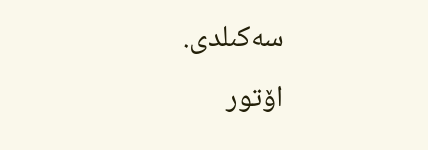سەكىلدى.
اۆتور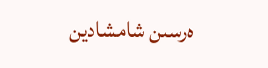ەرسىن شامشادين